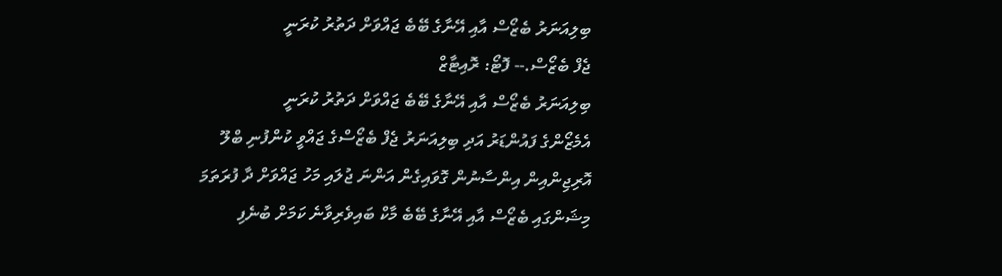ބިލިއަނަރު ބެޒޯސް އާއި އޭނާގެ ބޭބެ ޖައްވަށް ދަތުރު ކުރަނީ
ޖެފް ބެޒޯސް.-- ފޮޓޯ: ރޮއިޓާޒް
ބިލިއަނަރު ބެޒޯސް އާއި އޭނާގެ ބޭބެ ޖައްވަށް ދަތުރު ކުރަނީ
އެމެޒޯންގެ ފައުންޑަރު އަދި ބިލިއަނަރު ޖެފް ބެޒޯސްގެ ޖައްވީ ކުންފުނި ބްލޫ އޮރިޖިންއިން އިންސާނުން ގޮވައިގެން އަންނަ ޖުލައި މަހު ޖައްވަށް ދާ ފުރަތަމަ މިޝަންގައި ބެޒޯސް އާއި އޭނާގެ ބޭބެ މާކް ބައިވެރިވާނެ ކަމަށް ބުނެފި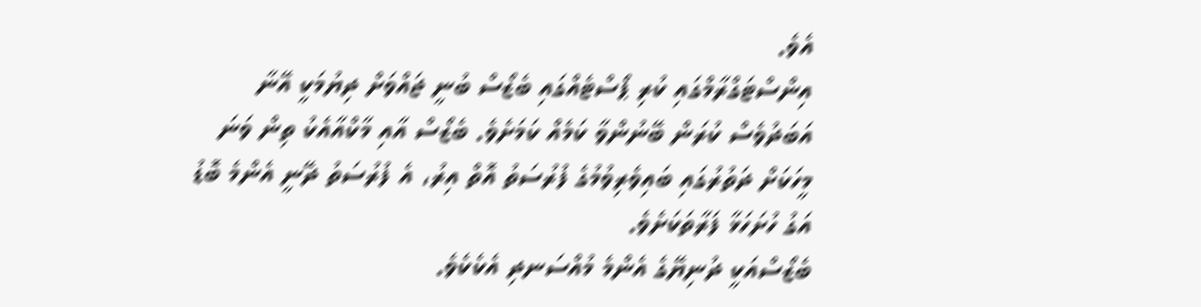އެވެ.
އިންސްޓަގްރާމްގައި ކުރި ޕޯސްޓެއްގައި ބެޒޯސް ބުނީ ޖައްވަށް ދިޔުމަކީ އޭނާ އަބަދުވެސް ކުރަން ބޭނުންވާ ކަމެއް ކަމަށެވެ. ބެޒޯސް އާއި މާކްއާއެކު ތިން ވަނަ މީހަކަށް ދަތުރުގައި ބައިވެރިވުމުގެ ފުރުސަތު އޮތް އިރު، އެ ފުރުސަތު ދޭނީ އެންމެ ބޮޑު އަގު ހުށަހަޅާ ފަރާތަކަށެވެ.
ބެޒޯސްއަކީ ދުނިޔޭގެ އެންމެ މުއްސަނދި އެކެކެވެ.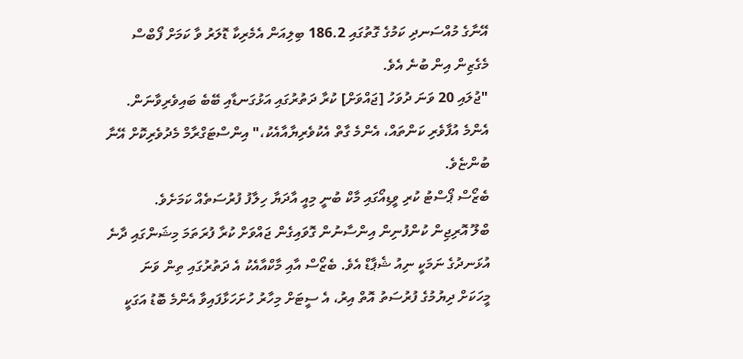އޭނާގެ މުއްސަނދި ކަމުގެ ގޮތުގައި 186.2 ބިލިއަން އެމެރިކާ ޑޮލަރު ވާ ކަމަށް ފޯބްސް މެގެޒިން އިން ބުނެ އެވެ.
"ޖުލައި 20 ވަނަ ދުވަހު [ޖައްވަށް] ކުރާ ދަތުރުގައި އަޅުގަނޑާއި ބޭބެ ބައިވެރިވާނަން. އެންމެ އުފާވެރި ކަންތައް، އެންމެ ގާތް އެކުވެރިޔާއާއެކު،" އިންސްޓަގްރާމް މެދުވެރިކޮށް އޭނާ ބުންޏެވެ.
ބެޒޯސް ޕޯސްޓު ކުރި ވީޑިއޯގައި މާކް ބުނީ މިއީ އާދަޔާ ހިލާފު ފުރުސަތެއް ކަމަށެވެ.
ބްލޫ އޮރިޖިން ކުންފުނިން އިންސާނުން ގޮވައިގެން ޖައްވަށް ކުރާ ފުރަތަމަ މިޝަންގައި ދާނެ އުޅަނދުގެ ނަމަކީ ނިއު ޝެޕާޑް އެވެ. ބެޒޯސް އާއި މާކްއާއެކު އެ ދަތުރުގައި ތިން ވަނަ މީހަކަށް ދިޔުމުގެ ފުރުސަތު އޮތް އިރު، އެ ސީޓަށް މިހާރު ހުށަހަޅާފައިވާ އެންމެ ބޮޑު އަގަކީ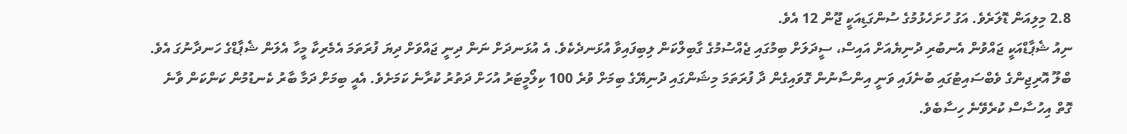2.8 މިލިއަން ޑޮލަރެވެ. އަގު ހުށަހެޅުމުގެ ސުންގަޑިއަކީ ޖޫން 12 އެވެ.
ނިއު ޝެޕާޑްއަކީ ޖައްވުން އެނބުރި ދުނިޔެއަށް އައިސް، ސީދަލަށް ބިމުގައި ޖެއްސުމުގެ ގާބިލްކަން ލިބިފައިވާ އުޅަނދެކެވެ. އެ އުޅަނދަށް ނަން ދިނީ ޖައްވަށް ދިޔަ ފުރަތަމަ އެމެރިކާ މީހާ އެލަން ޝެޕާޑްގެ ހަނދާނުގަ އެވެ.
ބްލޫ އޮރިޖިންގެ ވެބްސައިޓުގައި ބުނެފައި ވަނީ އިންސާނުން ގޮވައިގެން ދާ ފުރަތަމަ މިޝަންގައި ދުނިޔޭގެ ބިމަށް ވުރެ 100 ކިލޯމީޓަރު އުހަށް ދަތުރު ކުރާނެ ކަމަށެވެ. އެއީ ބިމަށް ދަމާ ބާރު ކެނޑުމުން ކަންކަން ވާނެ ގޮތް އިހުސާސް ކުރެވޭނެ ހިސާބެވެ.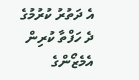އެ ދަތުރު ކުރުމުގެ ދެ ހަފްތާ ކުރިން އެމެޒޯންގެ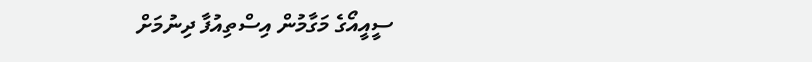ސީއީއޯގެ މަގާމުން އިސްތިއުފާ ދިނުމަށް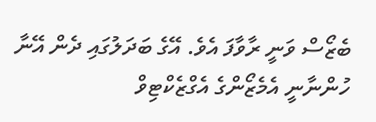ބެޒޯސް ވަނީ ރާވާފަ އެވެ. އޭގެ ބަދަލުގައި ދެން އޭނާ ހުންނާނީ އެމެޒޯންގެ އެގްޒެކްޓިވް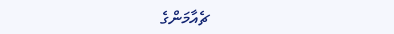ޗެއާމަންގެ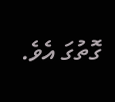ގޮތުގަ އެވެ.